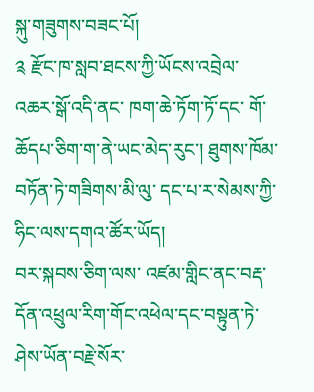སྐུ་གཟུགས་བཟང་པོ།
༉ རྫོང་ཁ་སླབ་ཐངས་ཀྱི་ཡོངས་འབྲེལ་འཆར་སྒོ་འདི་ནང་ ཁག་ཆེ་ཏོག་ཏོ་དང་ གོ་ཆོདཔ་ཅིག་ག་ནེ་ཡང་མེད་རུང་། ཐུགས་ཁོམ་བཏོན་ཏེ་གཟིགས་མི་ལུ་ དང་པ་ར་སེམས་ཀྱི་ཧིང་ལས་དགའ་ཚོར་ཡོད།
བར་སྐབས་ཅིག་ལས་ འཛམ་གླིང་ནང་བརྡ་དོན་འཕྲུལ་རིག་གོང་འཕེལ་དང་བསྟུན་ཏེ་ ཤེས་ཡོན་བརྗེ་སོར་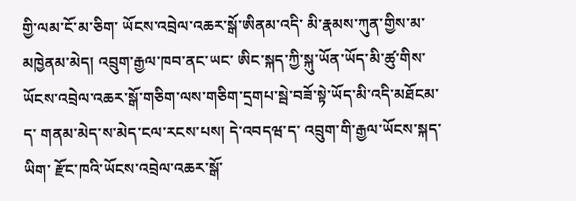གྱི་ལམ་ངོ་མ་ཅིག་ ཡོངས་འབྲེལ་འཆར་སྒོ་ཨིནམ་འདི་ མི་རྣམས་ཀུན་གྱིས་མ་མཁྱེནམ་མེད། འབྲུག་རྒྱལ་ཁབ་ནང་ཡང་ ཨིང་སྐད་ཀྱི་སྐུ་ཡོན་ཡོད་མི་ཚུ་གིས་ ཡོངས་འབྲེལ་འཆར་སྒོ་གཅིག་ལས་གཅིག་དྲགཔ་སྦེ་བཟོ་སྟེ་ཡོད་མི་འདི་མཐོངམ་ད་ གནམ་མེད་ས་མེད་ངལ་རངས་པས། དེ་འབདཝ་ད་ འབྲུག་གི་རྒྱལ་ཡོངས་སྐད་ཡིག་ རྫོང་ཁའི་ཡོངས་འབྲེལ་འཆར་སྒོ་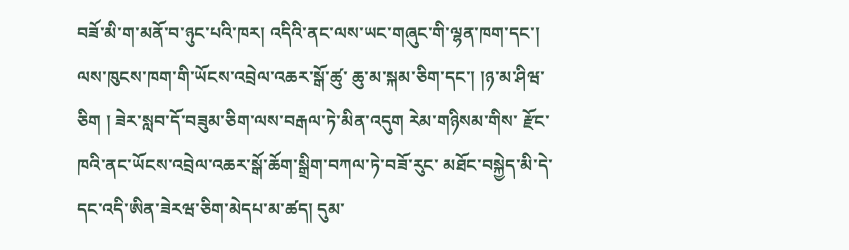བཟོ་མི་ག་མནོ་བ་ཉུང་པའི་ཁར། འདིའི་ནང་ལས་ཡང་གཞུང་གི་ལྷན་ཁག་དང་། ལས་ཁུངས་ཁག་གི་ཡོངས་འབྲེལ་འཆར་སྒོ་ཚུ་ ཆུ་མ་སྐམ་ཅིག་དང་། །ཉ་མ་ཤིཝ་ཅིག ། ཟེར་སླབ་དོ་བཟུམ་ཅིག་ལས་བརྒལ་ཏེ་མིན་འདུག རེམ་གཉིསམ་གིས་ རྫོང་ཁའི་ནང་ཡོངས་འབྲེལ་འཆར་སྒོ་ཆོག་སྒྲིག་བཀལ་ཏེ་བཟོ་རུང་ མཐོང་བསྐྱེད་མི་དེ་དང་འདི་ཨིན་ཟེརཝ་ཅིག་མེདཔ་མ་ཚད། དུམ་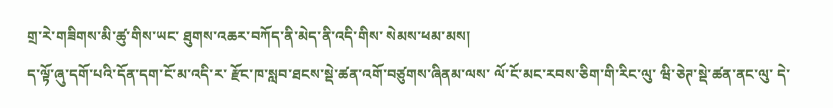གྲ་རེ་གཟིགས་མི་ཚུ་གིས་ཡང་ ཐུགས་འཆར་བཀོད་ནི་མེད་ནི་འདི་གིས་ སེམས་ཕམ་མས།
ད་ལྟོ་ཞུ་དགོ་པའི་དོན་དག་ངོ་མ་འདི་ར་ རྫོང་ཁ་སླབ་ཐངས་སྡེ་ཚན་འགོ་བཙུགས་ཞིནམ་ལས་ ལོ་ངོ་མང་རབས་ཅིག་གི་རིང་ལུ་ ཝི་ཅེཊ་སྡེ་ཚན་ནང་ལུ་ དེ་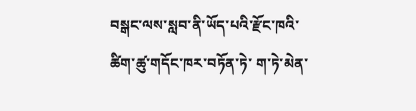བསྒང་ལས་སླབ་ནི་ཡོད་པའི་རྫོང་ཁའི་ཚིག་ཚུ་གདོང་ཁར་བཏོན་ཏེ་ ག་ཏེ་མེན་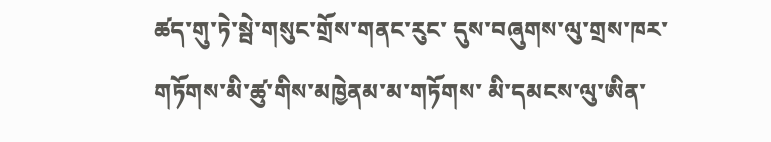ཚད་གུ་ཏེ་སྦེ་གསུང་གྲོས་གནང་རུང་ དུས་བཞུགས་ལུ་གྲས་ཁར་གཏོགས་མི་ཚུ་གིས་མཁྱེནམ་མ་གཏོགས་ མི་དམངས་ལུ་ཨིན་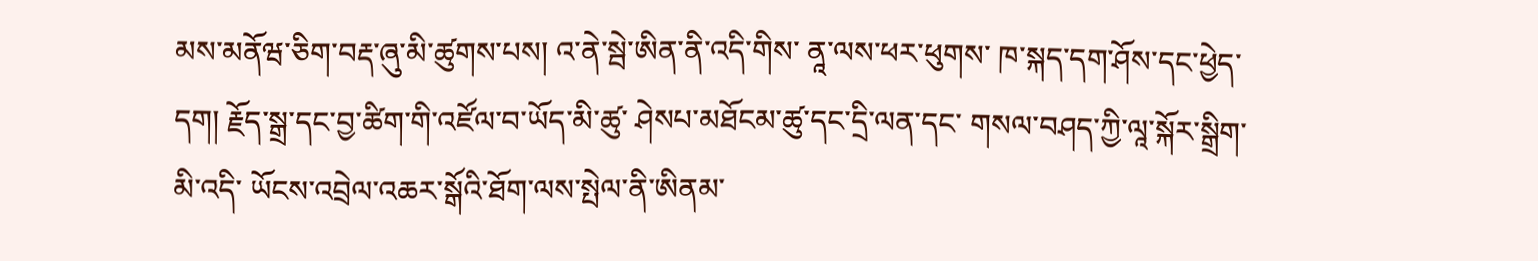མས་མནོཝ་ཅིག་བརྡ་ཞུ་མི་ཚུགས་པས། འ་ནེ་སྦེ་ཨིན་ནི་འདི་གིས་ ནཱ་ལས་ཕར་ཕུགས་ ཁ་སྐད་དག་ཤོས་དང་ཕྱེད་དག། རྗོད་སྒྲ་དང་བྱ་ཚིག་གི་འཛོལ་བ་ཡོད་མི་ཚུ་ ཤེསཔ་མཐོངམ་ཚུ་དང་དྲི་ལན་དང་ གསལ་བཤད་ཀྱི་ལཱ་སྐོར་སྒྲིག་མི་འདི་ ཡོངས་འབྲེལ་འཆར་སྒོའི་ཐོག་ལས་སྤེལ་ནི་ཨིནམ་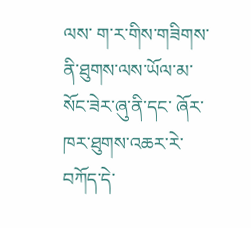ལས་ ག་ར་གིས་གཟིགས་ནི་ཐུགས་ལས་ཡོལ་མ་སོང་ཟེར་ཞུ་ནི་དང་ ཞོར་ཁར་ཐུགས་འཆར་རེ་བཀོད་དེ་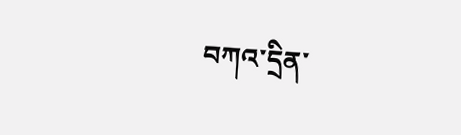བཀའ་དྲིན་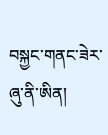བསྐྱང་གནང་ཟེར་ཞུ་ནི་ཨིན།